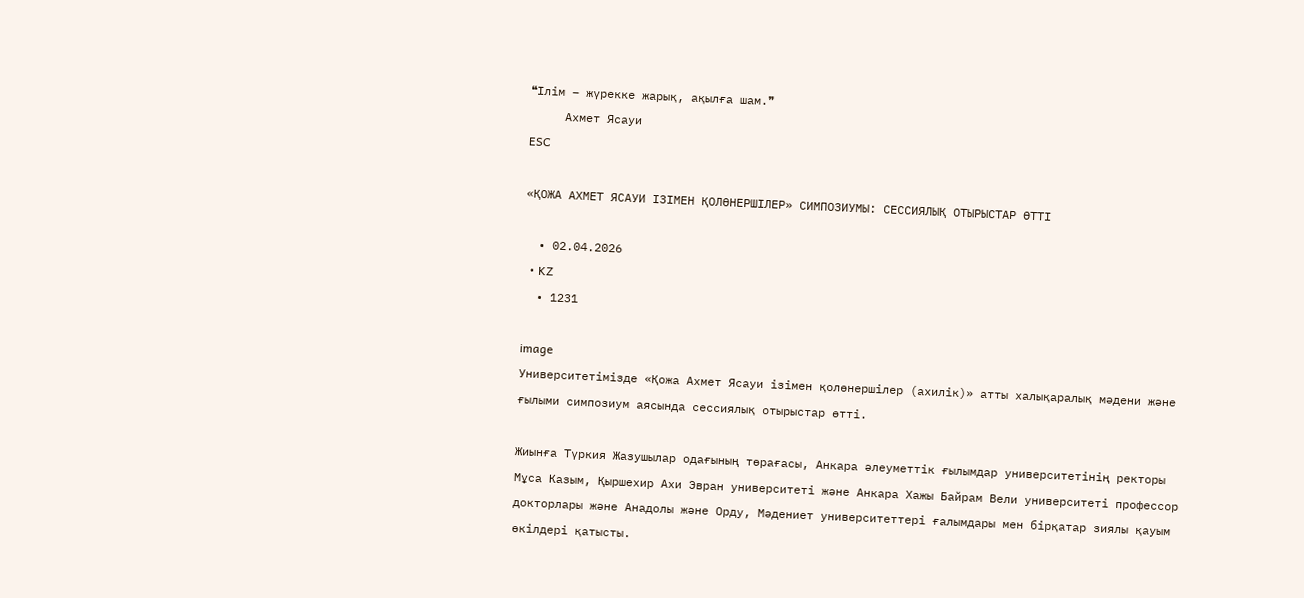❝Ілім – жүрекке жарық, ақылға шам.❞
     Ахмет Ясауи
ESC

«ҚОЖА АХМЕТ ЯСАУИ ІЗІМЕН ҚОЛӨНЕРШІЛЕР» СИМПОЗИУМЫ: СЕССИЯЛЫҚ ОТЫРЫСТАР ӨТТІ

  • 02.04.2026
  • KZ
  • 1231

image
Университетімізде «Қожа Ахмет Ясауи ізімен қолөнершілер (ахилік)» атты халықаралық мәдени және ғылыми симпозиум аясында сессиялық отырыстар өтті.

Жиынға Түркия Жазушылар одағының төрағасы, Анкара әлеуметтік ғылымдар университетінің ректоры Мұса Казым, Қыршехир Ахи Эвран университеті және Анкара Хажы Байрам Вели университеті профессор докторлары және Анадолы және Орду, Мәдениет университеттері ғалымдары мен бірқатар зиялы қауым өкілдері қатысты.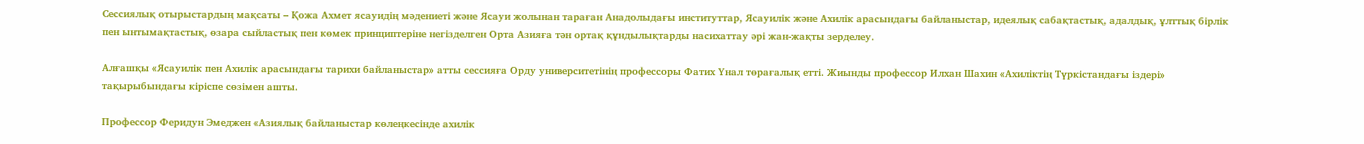Сессиялық отырыстардың мақсаты – Қожа Ахмет ясауидің мәдениеті және Ясауи жолынан тараған Анадолыдағы институттар, Ясауилік және Ахилік арасындағы байланыстар, идеялық сабақтастық, адалдық, ұлттық бірлік пен ынтымақтастық, өзара сыйластық пен көмек принциптеріне негізделген Орта Азияға тән ортақ құндылықтарды насихаттау әрі жан-жақты зерделеу.

Алғашқы «Ясауилік пен Ахилік арасындағы тарихи байланыстар» атты сессияға Орду университетінің профессоры Фатих Үнал төрағалық етті. Жиынды профессор Илхан Шахин «Ахиліктің Түркістандағы іздері» тақырыбындағы кіріспе сөзімен ашты.

Профессор Феридун Эмеджен «Азиялық байланыстар көлеңкесінде ахилік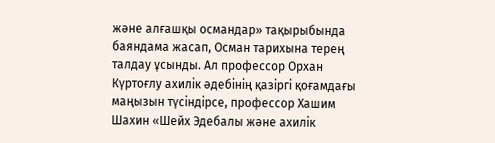және алғашқы османдар» тақырыбында баяндама жасап, Осман тарихына терең талдау ұсынды. Ал профессор Орхан Күртоғлу ахилік әдебінің қазіргі қоғамдағы маңызын түсіндірсе, профессор Хашим Шахин «Шейх Эдебалы және ахилік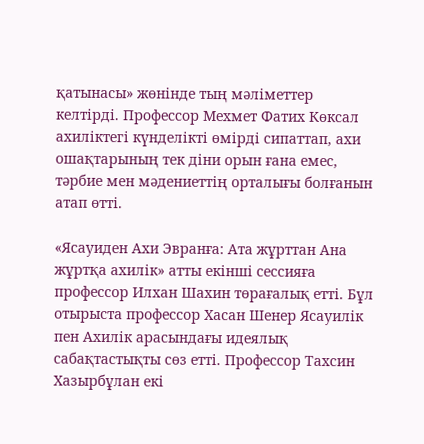қатынасы» жөнінде тың мәліметтер келтірді. Профессор Мехмет Фатих Көксал ахиліктегі күнделікті өмірді сипаттап, ахи ошақтарының тек діни орын ғана емес, тәрбие мен мәдениеттің орталығы болғанын атап өтті.

«Ясауиден Ахи Эвранға: Ата жұрттан Ана жұртқа ахилік» атты екінші сессияға профессор Илхан Шахин төрағалық етті. Бұл отырыста профессор Хасан Шенер Ясауилік пен Ахилік арасындағы идеялық сабақтастықты сөз етті. Профессор Тахсин Хазырбұлан екі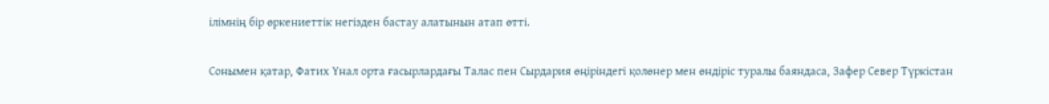ілімнің бір өркениеттік негізден бастау алатынын атап өтті.

Сонымен қатар, Фатих Үнал орта ғасырлардағы Талас пен Сырдария өңіріндегі қолөнер мен өндіріс туралы баяндаса, Зафер Север Түркістан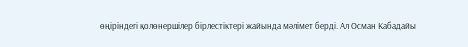өңіріндегі қолөнершілер бірлестіктері жайында мәлімет берді. Ал Осман Кабадайы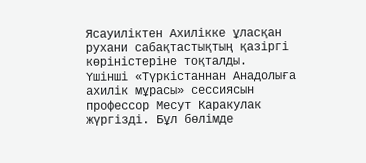Ясауиліктен Ахилікке ұласқан рухани сабақтастықтың қазіргі көріністеріне тоқталды.
Үшінші «Түркістаннан Анадолыға ахилік мұрасы» сессиясын профессор Месут Каракулак жүргізді. Бұл бөлімде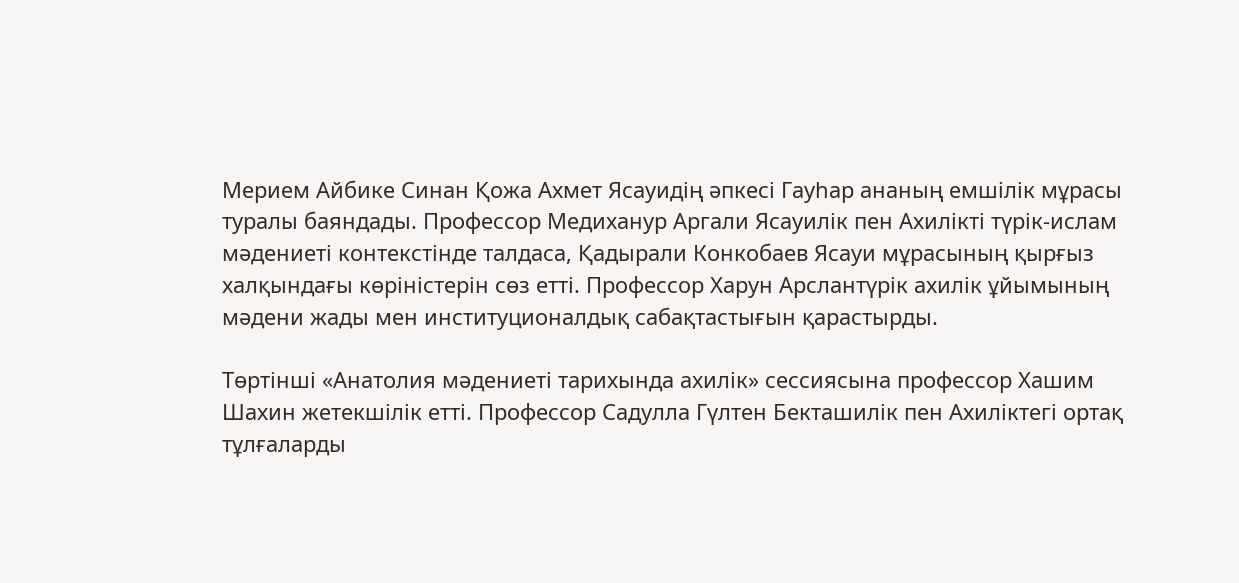Мерием Айбике Синан Қожа Ахмет Ясауидің әпкесі Гауһар ананың емшілік мұрасы туралы баяндады. Профессор Медиханур Аргали Ясауилік пен Ахилікті түрік-ислам мәдениеті контекстінде талдаса, Қадырали Конкобаев Ясауи мұрасының қырғыз халқындағы көріністерін сөз етті. Профессор Харун Арслантүрік ахилік ұйымының мәдени жады мен институционалдық сабақтастығын қарастырды.

Төртінші «Анатолия мәдениеті тарихында ахилік» сессиясына профессор Хашим Шахин жетекшілік етті. Профессор Садулла Гүлтен Бекташилік пен Ахиліктегі ортақ тұлғаларды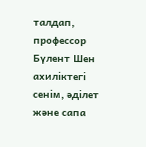талдап, профессор Бүлент Шен ахиліктегі сенім, әділет және сапа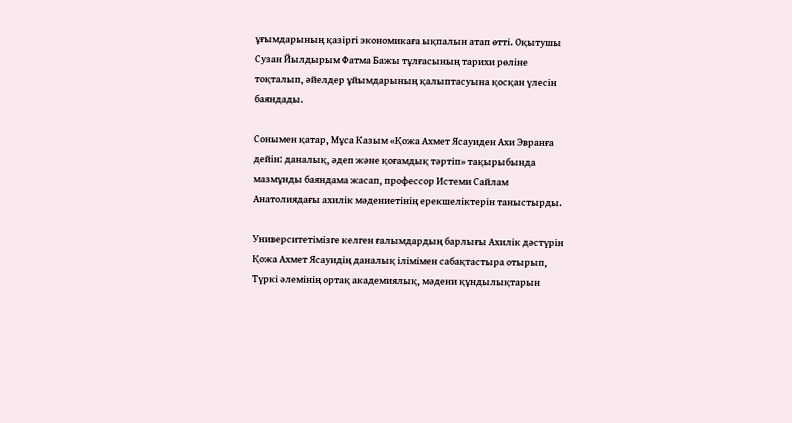ұғымдарының қазіргі экономикаға ықпалын атап өтті. Оқытушы Сузан Йылдырым Фатма Бажы тұлғасының тарихи рөліне тоқталып, әйелдер ұйымдарының қалыптасуына қосқан үлесін баяндады.

Сонымен қатар, Мұса Казым «Қожа Ахмет Ясауиден Ахи Эвранға дейін: даналық, әдеп және қоғамдық тәртіп» тақырыбында мазмұнды баяндама жасап, профессор Истеми Сайлам Анатолиядағы ахилік мәдениетінің ерекшеліктерін таныстырды.

Университетімізге келген ғалымдардың барлығы Ахилік дәстүрін Қожа Ахмет Ясауидің даналық ілімімен сабақтастыра отырып, Түркі әлемінің ортақ академиялық, мәдени құндылықтарын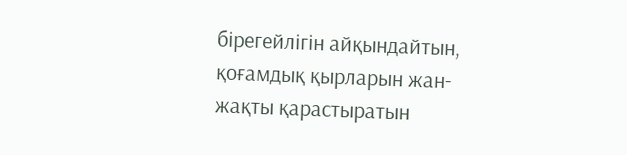бірегейлігін айқындайтын, қоғамдық қырларын жан-жақты қарастыратын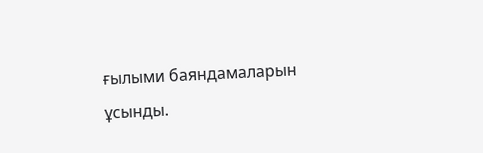ғылыми баяндамаларын ұсынды.